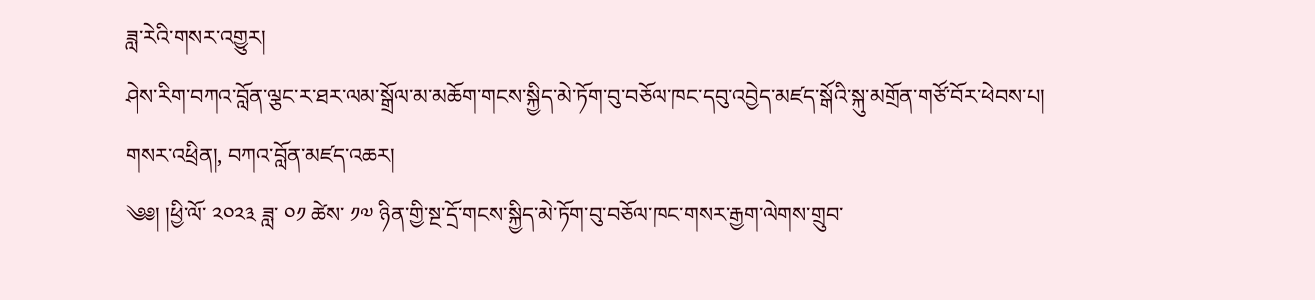ཟླ་རེའི་གསར་འགྱུར།
ཤེས་རིག་བཀའ་བློན་ལྕང་ར་ཐར་ལམ་སྒྲོལ་མ་མཆོག་གངས་སྐྱིད་མེ་ཏོག་བུ་བཅོལ་ཁང་དབུ་འབྱེད་མཛད་སྒོའི་སྐུ་མགྲོན་གཙོ་བོར་ཕེབས་པ།
གསར་འཕྲིན།, བཀའ་བློན་མཛད་འཆར།
༄༅། །ཕྱི་ལོ་ ༢༠༢༣ ཟླ་ ༠༡ ཚེས་ ༡༧ ཉིན་གྱི་སྔ་དྲོ་གངས་སྐྱིད་མེ་ཏོག་བུ་བཅོལ་ཁང་གསར་རྒྱག་ལེགས་གྲུབ་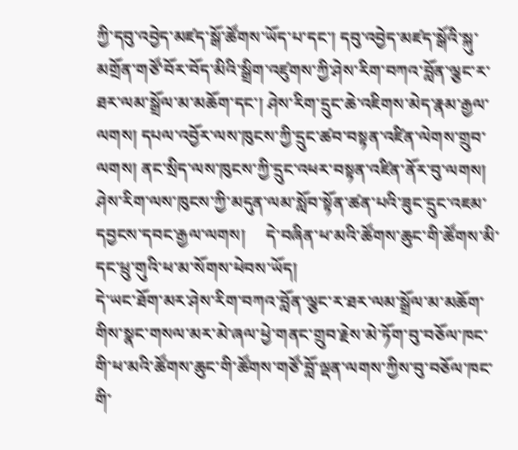ཀྱི་དབུ་འབྱེད་མཛད་སྒོ་ཚོགས་ཡོད་པ་དང་། དབུ་འབྱེད་མཛད་སྒོའི་སྐུ་མགྲོན་གཙོ་བོར་བོད་མིའི་སྒྲིག་འཛུགས་ཀྱི་ཤེས་རིག་བཀའ་བློན་ལྕང་ར་ཐར་ལམ་སྒྲོལ་མ་མཆོག་དང་། ཤེས་རིག་དྲུང་ཆེ་འཇིགས་མེད་རྣམ་རྒྱལ་ལགས། དཔལ་འབྱོར་ལས་ཁུངས་ཀྱི་དྲུང་ཚབ་བསྟན་འཛིན་ལེགས་གྲུབ་ལགས། ནང་སྲིད་ལས་ཁུངས་ཀྱི་དྲུང་འཕར་བསྟན་འཛིན་ནོར་བུ་ལགས།        ཤེས་རིག་ལས་ཁུངས་ཀྱི་མདུན་ལམ་སློབ་སྟོན་ཚན་པའི་ཟུང་དྲུང་འཇམ་དབྱངས་དབང་རྒྱལ་ལགས།     དེ་བཞིན་ཕ་མའི་ཚོགས་ཆུང་གི་ཚོགས་མི་དང་ཕྲུ་གུའི་ཕ་མ་སོགས་ཕེབས་ཡོད།
དེ་ཡང་ཐོག་མར་ཤེས་རིག་བཀའ་བློན་ལྕང་ར་ཐར་ལམ་སྒྲོལ་མ་མཆོག་གིས་སྣང་གསལ་མར་མེ་ཞལ་ཕྱེ་གནང་གྲུབ་རྗེས་མེ་ཏོག་བུ་བཅོལ་ཁང་གི་ཕ་མའི་ཚོགས་ཆུང་གི་ཚོགས་གཙོ་བློ་ལྡན་ལགས་ཀྱིས་བུ་བཅོལ་ཁང་གི་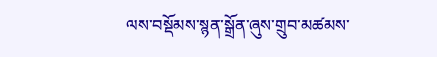ལས་བསྡོམས་སྙན་སྒྲོན་ཞུས་གྲུབ་མཚམས་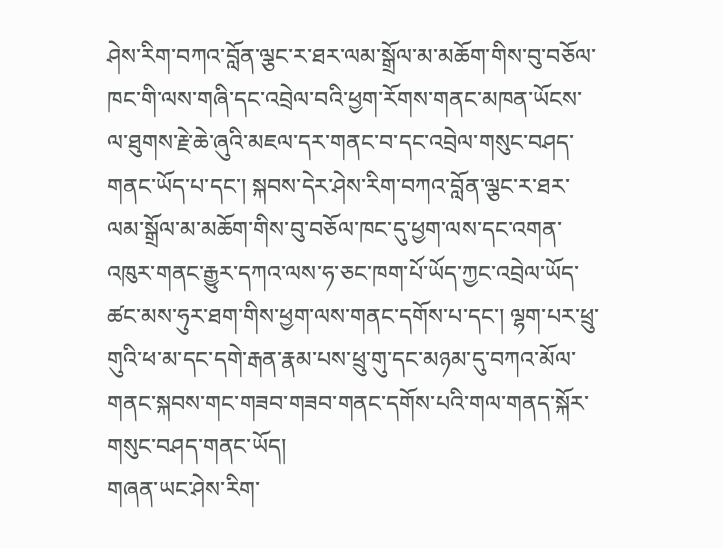ཤེས་རིག་བཀའ་བློན་ལྕང་ར་ཐར་ལམ་སྒྲོལ་མ་མཆོག་གིས་བུ་བཅོལ་ཁང་གི་ལས་གཞི་དང་འབྲེལ་བའི་ཕྱག་རོགས་གནང་མཁན་ཡོངས་ལ་ཐུགས་རྗེ་ཆེ་ཞུའི་མཇལ་དར་གནང་བ་དང་འབྲེལ་གསུང་བཤད་གནང་ཡོད་པ་དང་། སྐབས་དེར་ཤེས་རིག་བཀའ་བློན་ལྕང་ར་ཐར་ལམ་སྒྲོལ་མ་མཆོག་གིས་བུ་བཅོལ་ཁང་དུ་ཕྱག་ལས་དང་འགན་འཁུར་གནང་རྒྱུར་དཀའ་ལས་ཧ་ཅང་ཁག་པོ་ཡོད་ཀྱང་འབྲེལ་ཡོད་ཚང་མས་ཧུར་ཐག་གིས་ཕྱག་ལས་གནང་དགོས་པ་དང་། ལྷག་པར་ཕྲུ་གུའི་ཕ་མ་དང་དགེ་རྒན་རྣམ་པས་ཕྲུ་གུ་དང་མཉམ་དུ་བཀའ་མོལ་གནང་སྐབས་གང་གཟབ་གཟབ་གནང་དགོས་པའི་གལ་གནད་སྐོར་གསུང་བཤད་གནང་ཡོད།
གཞན་ཡང་ཤེས་རིག་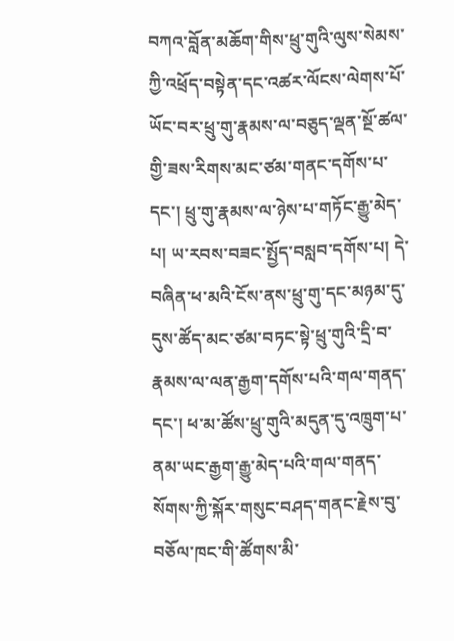བཀའ་བློན་མཆོག་གིས་ཕྲུ་གུའི་ལུས་སེམས་ཀྱི་འཕྲོད་བསྟེན་དང་འཚར་ལོངས་ལེགས་པོ་ཡོང་བར་ཕྲུ་གུ་རྣམས་ལ་བཅུད་ལྡན་སྔོ་ཚལ་གྱི་ཟས་རིགས་མང་ཙམ་གནང་དགོས་པ་དང་། ཕྲུ་གུ་རྣམས་ལ་ཉེས་པ་གཏོང་རྒྱུ་མེད་པ། ཡ་རབས་བཟང་སྤྱོད་བསླབ་དགོས་པ། དེ་བཞིན་ཕ་མའི་ངོས་ནས་ཕྲུ་གུ་དང་མཉམ་དུ་དུས་ཚོད་མང་ཙམ་བཏང་སྟེ་ཕྲུ་གུའི་དྲི་བ་རྣམས་ལ་ལན་རྒྱག་དགོས་པའི་གལ་གནད་དང་། ཕ་མ་ཚོས་ཕྲུ་གུའི་མདུན་དུ་འཁྲུག་པ་ནམ་ཡང་རྒྱག་རྒྱུ་མེད་པའི་གལ་གནད་སོགས་ཀྱི་སྐོར་གསུང་བཤད་གནང་རྗེས་བུ་བཅོལ་ཁང་གི་ཚོགས་མི་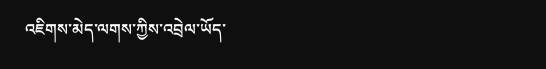འཇིགས་མེད་ལགས་ཀྱིས་འབྲེལ་ཡོད་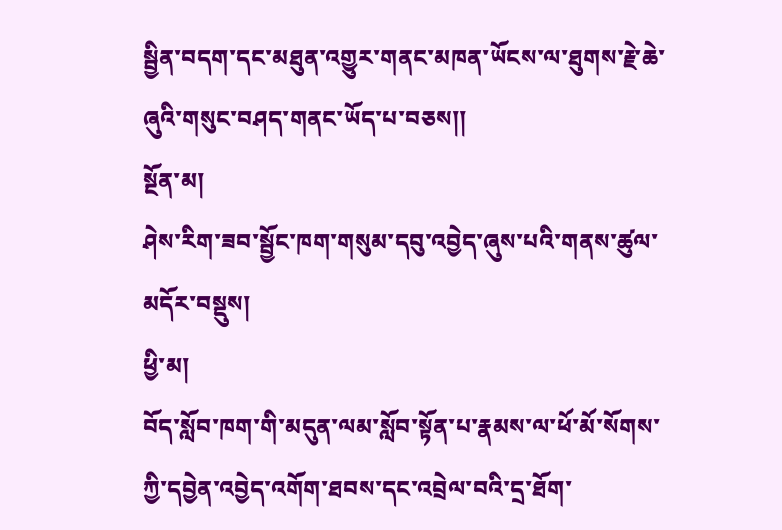སྦྱིན་བདག་དང་མཐུན་འགྱུར་གནང་མཁན་ཡོངས་ལ་ཐུགས་རྗེ་ཆེ་ཞུའི་གསུང་བཤད་གནང་ཡོད་པ་བཅས།།
སྔོན་མ།
ཤེས་རིག་ཟབ་སྦྱོང་ཁག་གསུམ་དབུ་འབྱེད་ཞུས་པའི་གནས་ཚུལ་མདོར་བསྡུས།
ཕྱི་མ།
བོད་སློབ་ཁག་གི་མདུན་ལམ་སློབ་སྟོན་པ་རྣམས་ལ་ཕོ་མོ་སོགས་ཀྱི་དབྱེན་འབྱེད་འགོག་ཐབས་དང་འབྲེལ་བའི་དྲ་ཐོག་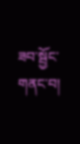ཟབ་སྦྱོང་གནང་བ།